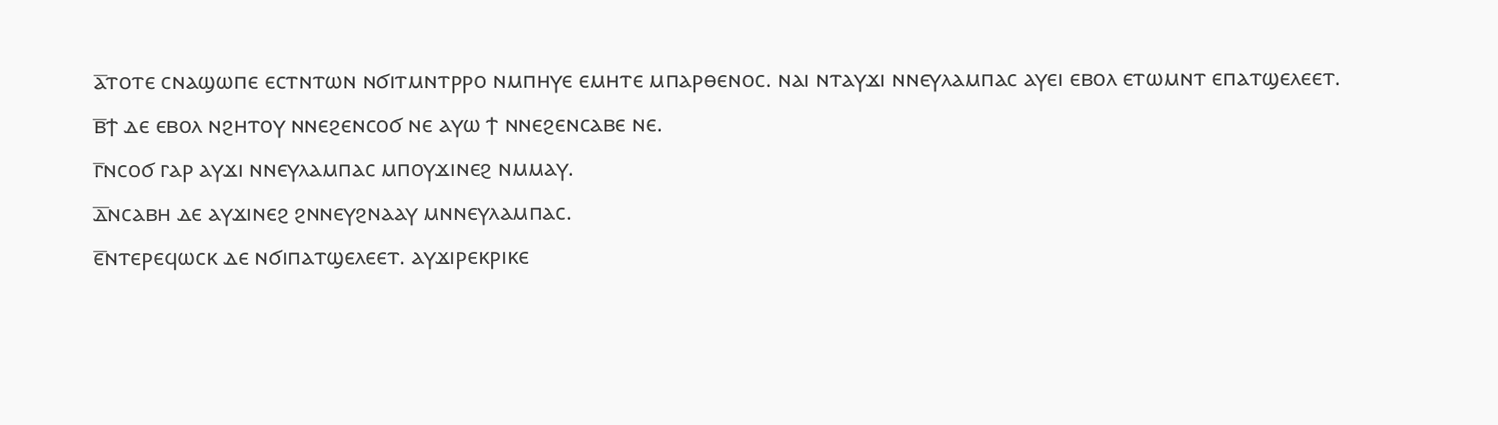ⲁ̅ⲧⲟⲧⲉ ⲥⲛⲁϣⲱⲡⲉ ⲉⲥⲧⲛⲧⲱⲛ ⲛϭⲓⲧⲙⲛⲧⲣⲣⲟ ⲛⲙⲡⲏⲩⲉ ⲉⲙⲏⲧⲉ ⲙⲡⲁⲣⲑⲉⲛⲟⲥ. ⲛⲁⲓ ⲛⲧⲁⲩϫⲓ ⲛⲛⲉⲩⲗⲁⲙⲡⲁⲥ ⲁⲩⲉⲓ ⲉⲃⲟⲗ ⲉⲧⲱⲙⲛⲧ ⲉⲡⲁⲧϣⲉⲗⲉⲉⲧ.
ⲃ̅ϯ ⲇⲉ ⲉⲃⲟⲗ ⲛϩⲏⲧⲟⲩ ⲛⲛⲉϩⲉⲛⲥⲟϭ ⲛⲉ ⲁⲩⲱ ϯ ⲛⲛⲉϩⲉⲛⲥⲁⲃⲉ ⲛⲉ.
ⲅ̅ⲛⲥⲟϭ ⲅⲁⲣ ⲁⲩϫⲓ ⲛⲛⲉⲩⲗⲁⲙⲡⲁⲥ ⲙⲡⲟⲩϫⲓⲛⲉϩ ⲛⲙⲙⲁⲩ.
ⲇ̅ⲛⲥⲁⲃⲏ ⲇⲉ ⲁⲩϫⲓⲛⲉϩ ϩⲛⲛⲉⲩϩⲛⲁⲁⲩ ⲙⲛⲛⲉⲩⲗⲁⲙⲡⲁⲥ.
ⲉ̅ⲛⲧⲉⲣⲉϥⲱⲥⲕ ⲇⲉ ⲛϭⲓⲡⲁⲧϣⲉⲗⲉⲉⲧ. ⲁⲩϫⲓⲣⲉⲕⲣⲓⲕⲉ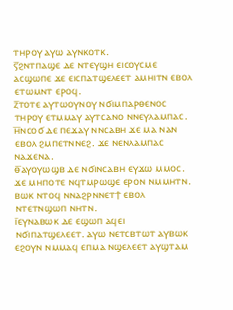ⲧⲏⲣⲟⲩ ⲁⲩⲱ ⲁⲩⲛⲕⲟⲧⲕ.
ⲋ̅ϩⲛⲧⲡⲁϣⲉ ⲇⲉ ⲛⲧⲉⲩϣⲏ ⲉⲓⲥⲟⲩⲥⲙⲉ ⲁⲥϣⲱⲡⲉ ϫⲉ ⲉⲓⲥⲡⲁⲧϣⲉⲗⲉⲉⲧ ⲁⲙⲏⲓⲧⲛ ⲉⲃⲟⲗ ⲉⲧⲱⲙⲛⲧ ⲉⲣⲟϥ.
ⲍ̅ⲧⲟⲧⲉ ⲁⲩⲧⲱⲟⲩⲛⲟⲩ ⲛϭⲓⲙⲡⲁⲣⲑⲉⲛⲟⲥ ⲧⲏⲣⲟⲩ ⲉⲧⲙⲙⲁⲩ ⲁⲩⲧⲥⲁⲛⲟ ⲛⲛⲉⲩⲗⲁⲙⲡⲁⲥ.
ⲏ̅ⲛⲥⲟϭ ⲇⲉ ⲡⲉϫⲁⲩ ⲛⲛⲥⲁⲃⲏ ϫⲉ ⲙⲁ ⲛⲁⲛ ⲉⲃⲟⲗ ϩⲙⲡⲉⲧⲛⲛⲉϩ. ϫⲉ ⲛⲉⲛⲗⲁⲙⲡⲁⲥ ⲛⲁϫⲉⲛⲁ.
ⲑ̅ⲁⲩⲟⲩⲱϣⲃ ⲇⲉ ⲛϭⲓⲛⲥⲁⲃⲏ ⲉⲩϫⲱ ⲙⲙⲟⲥ. ϫⲉ ⲙⲏⲡⲟⲧⲉ ⲛϥⲧⲙⲣⲱϣⲉ ⲉⲣⲟⲛ ⲛⲙⲙⲏⲧⲛ. ⲃⲱⲕ ⲛⲧⲟϥ ⲛⲛⲁϩⲣⲛⲛⲉⲧϯ ⲉⲃⲟⲗ ⲛⲧⲉⲧⲛϣⲱⲡ ⲛⲏⲧⲛ.
ⲓ̅ⲉⲩⲛⲁⲃⲱⲕ ⲇⲉ ⲉϣⲱⲡ ⲁϥⲉⲓ ⲛϭⲓⲡⲁⲧϣⲉⲗⲉⲉⲧ. ⲁⲩⲱ ⲛⲉⲧⲥⲃⲧⲱⲧ ⲁⲩⲃⲱⲕ ⲉϩⲟⲩⲛ ⲛⲙⲙⲁϥ ⲉⲡⲙⲁ ⲛϣⲉⲗⲉⲉⲧ ⲁⲩϣⲧⲁⲙ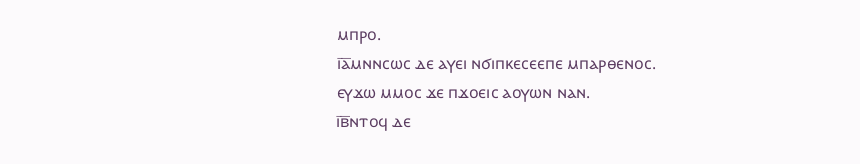ⲙⲡⲣⲟ.
ⲓ̅ⲁ̅ⲙⲛⲛⲥⲱⲥ ⲇⲉ ⲁⲩⲉⲓ ⲛϭⲓⲡⲕⲉⲥⲉⲉⲡⲉ ⲙⲡⲁⲣⲑⲉⲛⲟⲥ. ⲉⲩϫⲱ ⲙⲙⲟⲥ ϫⲉ ⲡϫⲟⲉⲓⲥ ⲁⲟⲩⲱⲛ ⲛⲁⲛ.
ⲓ̅ⲃ̅ⲛⲧⲟϥ ⲇⲉ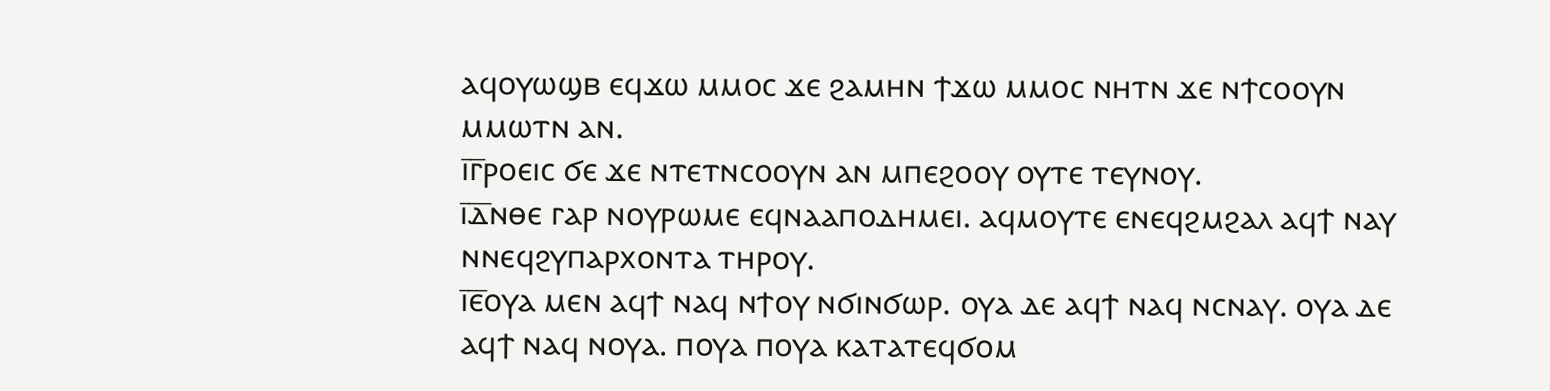ⲁϥⲟⲩⲱϣⲃ ⲉϥϫⲱ ⲙⲙⲟⲥ ϫⲉ ϩⲁⲙⲏⲛ ϯϫⲱ ⲙⲙⲟⲥ ⲛⲏⲧⲛ ϫⲉ ⲛϯⲥⲟⲟⲩⲛ ⲙⲙⲱⲧⲛ ⲁⲛ.
ⲓ̅ⲅ̅ⲣⲟⲉⲓⲥ ϭⲉ ϫⲉ ⲛⲧⲉⲧⲛⲥⲟⲟⲩⲛ ⲁⲛ ⲙⲡⲉϩⲟⲟⲩ ⲟⲩⲧⲉ ⲧⲉⲩⲛⲟⲩ.
ⲓ̅ⲇ̅ⲛⲑⲉ ⲅⲁⲣ ⲛⲟⲩⲣⲱⲙⲉ ⲉϥⲛⲁⲁⲡⲟⲇⲏⲙⲉⲓ. ⲁϥⲙⲟⲩⲧⲉ ⲉⲛⲉϥϩⲙϩⲁⲗ ⲁϥϯ ⲛⲁⲩ ⲛⲛⲉϥϩⲩⲡⲁⲣⲭⲟⲛⲧⲁ ⲧⲏⲣⲟⲩ.
ⲓ̅ⲉ̅ⲟⲩⲁ ⲙⲉⲛ ⲁϥϯ ⲛⲁϥ ⲛϯⲟⲩ ⲛϭⲓⲛϭⲱⲣ. ⲟⲩⲁ ⲇⲉ ⲁϥϯ ⲛⲁϥ ⲛⲥⲛⲁⲩ. ⲟⲩⲁ ⲇⲉ ⲁϥϯ ⲛⲁϥ ⲛⲟⲩⲁ. ⲡⲟⲩⲁ ⲡⲟⲩⲁ ⲕⲁⲧⲁⲧⲉϥϭⲟⲙ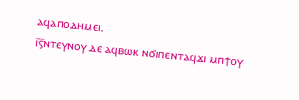ⲁϥⲁⲡⲟⲇⲏⲙⲉⲓ.
ⲓ̅ⲋ̅ⲛⲧⲉⲩⲛⲟⲩ ⲇⲉ ⲁϥⲃⲱⲕ ⲛϭⲓⲡⲉⲛⲧⲁϥϫⲓ ⲙⲡϯⲟⲩ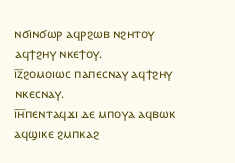ⲛϭⲓⲛϭⲱⲣ ⲁϥⲣϩⲱⲃ ⲛϩⲏⲧⲟⲩ ⲁϥϯϩⲏⲩ ⲛⲕⲉϯⲟⲩ.
ⲓ̅ⲍ̅ϩⲟⲙⲟⲓⲱⲥ ⲡⲁⲡⲉⲥⲛⲁⲩ ⲁϥϯϩⲏⲩ ⲛⲕⲉⲥⲛⲁⲩ.
ⲓ̅ⲏ̅ⲡⲉⲛⲧⲁϥϫⲓ ⲇⲉ ⲙⲡⲟⲩⲁ ⲁϥⲃⲱⲕ ⲁϥϣⲓⲕⲉ ϩⲙⲡⲕⲁϩ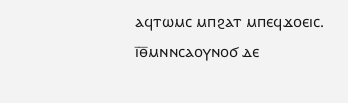ⲁϥⲧⲱⲙⲥ ⲙⲡϩⲁⲧ ⲙⲡⲉϥϫⲟⲉⲓⲥ.
ⲓ̅ⲑ̅ⲙⲛⲛⲥⲁⲟⲩⲛⲟϭ ⲇⲉ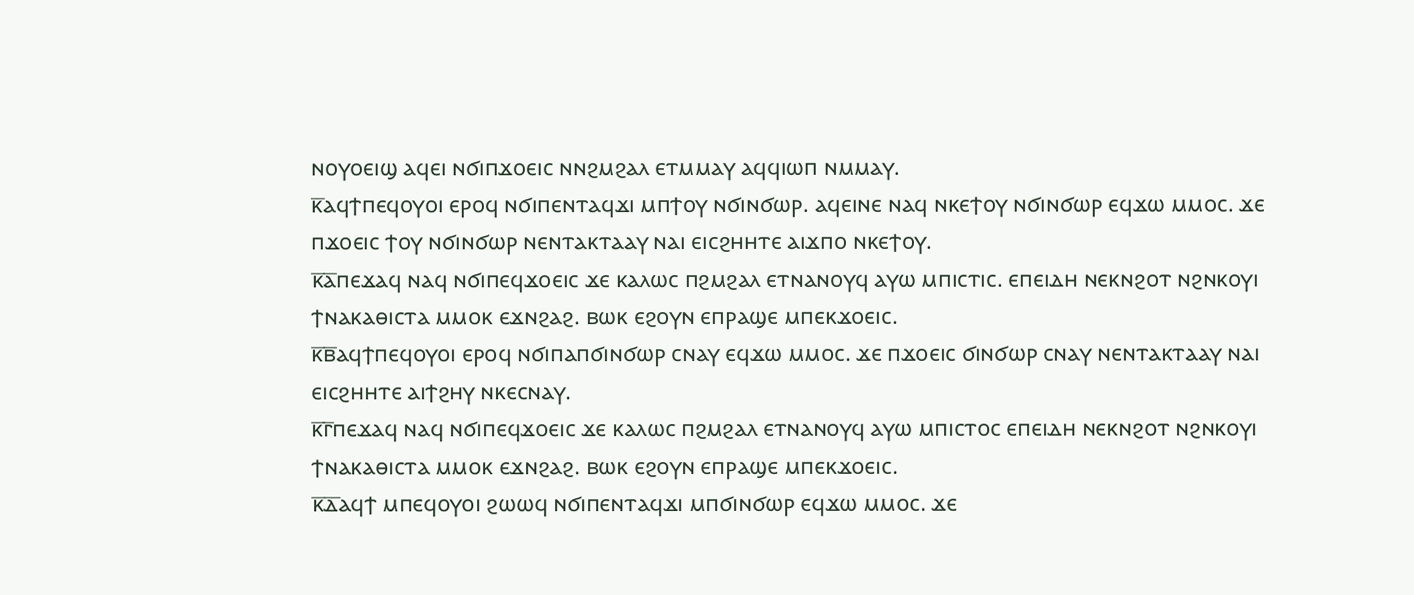ⲛⲟⲩⲟⲉⲓϣ ⲁϥⲉⲓ ⲛϭⲓⲡϫⲟⲉⲓⲥ ⲛⲛϩⲙϩⲁⲗ ⲉⲧⲙⲙⲁⲩ ⲁϥϥⲓⲱⲡ ⲛⲙⲙⲁⲩ.
ⲕ̅ⲁϥϯⲡⲉϥⲟⲩⲟⲓ ⲉⲣⲟϥ ⲛϭⲓⲡⲉⲛⲧⲁϥϫⲓ ⲙⲡϯⲟⲩ ⲛϭⲓⲛϭⲱⲣ. ⲁϥⲉⲓⲛⲉ ⲛⲁϥ ⲛⲕⲉϯⲟⲩ ⲛϭⲓⲛϭⲱⲣ ⲉϥϫⲱ ⲙⲙⲟⲥ. ϫⲉ ⲡϫⲟⲉⲓⲥ ϯⲟⲩ ⲛϭⲓⲛϭⲱⲣ ⲛⲉⲛⲧⲁⲕⲧⲁⲁⲩ ⲛⲁⲓ ⲉⲓⲥϩⲏⲏⲧⲉ ⲁⲓϫⲡⲟ ⲛⲕⲉϯⲟⲩ.
ⲕ̅ⲁ̅ⲡⲉϫⲁϥ ⲛⲁϥ ⲛϭⲓⲡⲉϥϫⲟⲉⲓⲥ ϫⲉ ⲕⲁⲗⲱⲥ ⲡϩⲙϩⲁⲗ ⲉⲧⲛⲁⲛⲟⲩϥ ⲁⲩⲱ ⲙⲡⲓⲥⲧⲓⲥ. ⲉⲡⲉⲓⲇⲏ ⲛⲉⲕⲛϩⲟⲧ ⲛϩⲛⲕⲟⲩⲓ ϯⲛⲁⲕⲁⲑⲓⲥⲧⲁ ⲙⲙⲟⲕ ⲉϫⲛϩⲁϩ. ⲃⲱⲕ ⲉϩⲟⲩⲛ ⲉⲡⲣⲁϣⲉ ⲙⲡⲉⲕϫⲟⲉⲓⲥ.
ⲕ̅ⲃ̅ⲁϥϯⲡⲉϥⲟⲩⲟⲓ ⲉⲣⲟϥ ⲛϭⲓⲡⲁⲡϭⲓⲛϭⲱⲣ ⲥⲛⲁⲩ ⲉϥϫⲱ ⲙⲙⲟⲥ. ϫⲉ ⲡϫⲟⲉⲓⲥ ϭⲓⲛϭⲱⲣ ⲥⲛⲁⲩ ⲛⲉⲛⲧⲁⲕⲧⲁⲁⲩ ⲛⲁⲓ ⲉⲓⲥϩⲏⲏⲧⲉ ⲁⲓϯϩⲏⲩ ⲛⲕⲉⲥⲛⲁⲩ.
ⲕ̅ⲅ̅ⲡⲉϫⲁϥ ⲛⲁϥ ⲛϭⲓⲡⲉϥϫⲟⲉⲓⲥ ϫⲉ ⲕⲁⲗⲱⲥ ⲡϩⲙϩⲁⲗ ⲉⲧⲛⲁⲛⲟⲩϥ ⲁⲩⲱ ⲙⲡⲓⲥⲧⲟⲥ ⲉⲡⲉⲓⲇⲏ ⲛⲉⲕⲛϩⲟⲧ ⲛϩⲛⲕⲟⲩⲓ ϯⲛⲁⲕⲁⲑⲓⲥⲧⲁ ⲙⲙⲟⲕ ⲉϫⲛϩⲁϩ. ⲃⲱⲕ ⲉϩⲟⲩⲛ ⲉⲡⲣⲁϣⲉ ⲙⲡⲉⲕϫⲟⲉⲓⲥ.
ⲕ̅ⲇ̅ⲁϥϯ ⲙⲡⲉϥⲟⲩⲟⲓ ϩⲱⲱϥ ⲛϭⲓⲡⲉⲛⲧⲁϥϫⲓ ⲙⲡϭⲓⲛϭⲱⲣ ⲉϥϫⲱ ⲙⲙⲟⲥ. ϫⲉ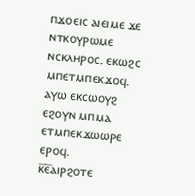ⲡϫⲟⲉⲓⲥ ⲁⲓⲉⲓⲙⲉ ϫⲉ ⲛⲧⲕⲟⲩⲣⲱⲙⲉ ⲛⲥⲕⲗⲏⲣⲟⲥ. ⲉⲕⲱϩⲥ ⲙⲡⲉⲧⲙⲡⲉⲕϫⲟϥ. ⲁⲩⲱ ⲉⲕⲥⲱⲟⲩϩ ⲉϩⲟⲩⲛ ⲙⲡⲙⲁ ⲉⲧⲙⲡⲉⲕϫⲱⲱⲣⲉ ⲉⲣⲟϥ.
ⲕ̅ⲉ̅ⲁⲓⲣϩⲟⲧⲉ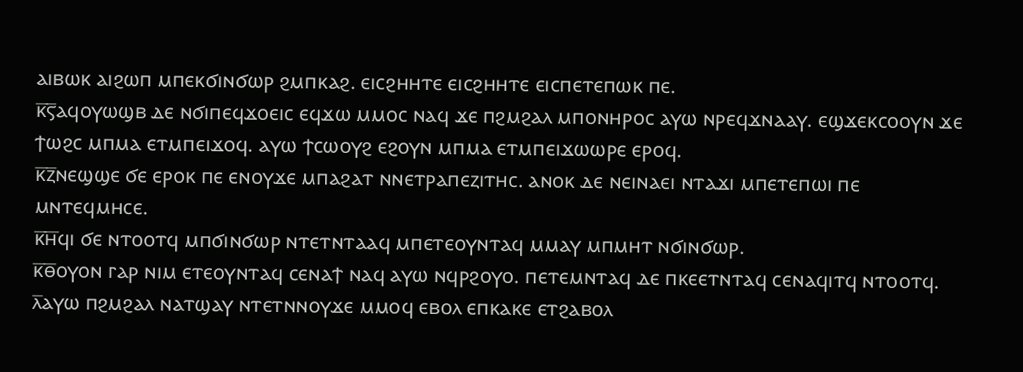ⲁⲓⲃⲱⲕ ⲁⲓϩⲱⲡ ⲙⲡⲉⲕϭⲓⲛϭⲱⲣ ϩⲙⲡⲕⲁϩ. ⲉⲓⲥϩⲏⲏⲧⲉ ⲉⲓⲥϩⲏⲏⲧⲉ ⲉⲓⲥⲡⲉⲧⲉⲡⲱⲕ ⲡⲉ.
ⲕ̅ⲋ̅ⲁϥⲟⲩⲱϣⲃ ⲇⲉ ⲛϭⲓⲡⲉϥϫⲟⲉⲓⲥ ⲉϥϫⲱ ⲙⲙⲟⲥ ⲛⲁϥ ϫⲉ ⲡϩⲙϩⲁⲗ ⲙⲡⲟⲛⲏⲣⲟⲥ ⲁⲩⲱ ⲛⲣⲉϥϫⲛⲁⲁⲩ. ⲉϣϫⲉⲕⲥⲟⲟⲩⲛ ϫⲉ ϯⲱϩⲥ ⲙⲡⲙⲁ ⲉⲧⲙⲡⲉⲓϫⲟϥ. ⲁⲩⲱ ϯⲥⲱⲟⲩϩ ⲉϩⲟⲩⲛ ⲙⲡⲙⲁ ⲉⲧⲙⲡⲉⲓϫⲱⲱⲣⲉ ⲉⲣⲟϥ.
ⲕ̅ⲍ̅ⲛⲉϣϣⲉ ϭⲉ ⲉⲣⲟⲕ ⲡⲉ ⲉⲛⲟⲩϫⲉ ⲙⲡⲁϩⲁⲧ ⲛⲛⲉⲧⲣⲁⲡⲉⲍⲓⲧⲏⲥ. ⲁⲛⲟⲕ ⲇⲉ ⲛⲉⲓⲛⲁⲉⲓ ⲛⲧⲁϫⲓ ⲙⲡⲉⲧⲉⲡⲱⲓ ⲡⲉ ⲙⲛⲧⲉϥⲙⲏⲥⲉ.
ⲕ̅ⲏ̅ϥⲓ ϭⲉ ⲛⲧⲟⲟⲧϥ ⲙⲡϭⲓⲛϭⲱⲣ ⲛⲧⲉⲧⲛⲧⲁⲁϥ ⲙⲡⲉⲧⲉⲟⲩⲛⲧⲁϥ ⲙⲙⲁⲩ ⲙⲡⲙⲏⲧ ⲛϭⲓⲛϭⲱⲣ.
ⲕ̅ⲑ̅ⲟⲩⲟⲛ ⲅⲁⲣ ⲛⲓⲙ ⲉⲧⲉⲟⲩⲛⲧⲁϥ ⲥⲉⲛⲁϯ ⲛⲁϥ ⲁⲩⲱ ⲛϥⲣϩⲟⲩⲟ. ⲡⲉⲧⲉⲙⲛⲧⲁϥ ⲇⲉ ⲡⲕⲉⲉⲧⲛⲧⲁϥ ⲥⲉⲛⲁϥⲓⲧϥ ⲛⲧⲟⲟⲧϥ.
ⲗ̅ⲁⲩⲱ ⲡϩⲙϩⲁⲗ ⲛⲁⲧϣⲁⲩ ⲛⲧⲉⲧⲛⲛⲟⲩϫⲉ ⲙⲙⲟϥ ⲉⲃⲟⲗ ⲉⲡⲕⲁⲕⲉ ⲉⲧϩⲁⲃⲟⲗ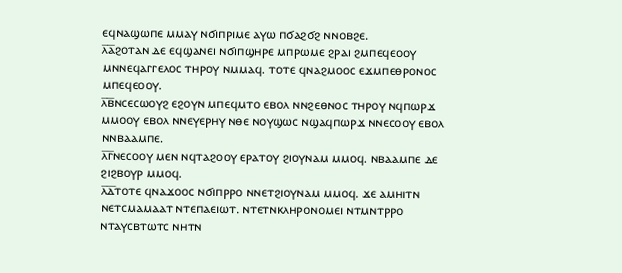ⲉϥⲛⲁϣⲱⲡⲉ ⲙⲙⲁⲩ ⲛϭⲓⲡⲣⲓⲙⲉ ⲁⲩⲱ ⲡϭⲁϩϭϩ ⲛⲛⲟⲃϩⲉ.
ⲗ̅ⲁ̅ϩⲟⲧⲁⲛ ⲇⲉ ⲉϥϣⲁⲛⲉⲓ ⲛϭⲓⲡϣⲏⲣⲉ ⲙⲡⲣⲱⲙⲉ ϩⲣⲁⲓ ϩⲙⲡⲉϥⲉⲟⲟⲩ ⲙⲛⲛⲉϥⲁⲅⲅⲉⲗⲟⲥ ⲧⲏⲣⲟⲩ ⲛⲙⲙⲁϥ. ⲧⲟⲧⲉ ϥⲛⲁϩⲙⲟⲟⲥ ⲉϫⲙⲡⲉⲑⲣⲟⲛⲟⲥ ⲙⲡⲉϥⲉⲟⲟⲩ.
ⲗ̅ⲃ̅ⲛⲥⲉⲥⲱⲟⲩϩ ⲉϩⲟⲩⲛ ⲙⲡⲉϥⲙⲧⲟ ⲉⲃⲟⲗ ⲛⲛϩⲉⲑⲛⲟⲥ ⲧⲏⲣⲟⲩ ⲛϥⲡⲱⲣϫ ⲙⲙⲟⲟⲩ ⲉⲃⲟⲗ ⲛⲛⲉⲩⲉⲣⲏⲩ ⲛⲑⲉ ⲛⲟⲩϣⲱⲥ ⲛϣⲁϥⲡⲱⲣϫ ⲛⲛⲉⲥⲟⲟⲩ ⲉⲃⲟⲗ ⲛⲛⲃⲁⲁⲙⲡⲉ.
ⲗ̅ⲅ̅ⲛⲉⲥⲟⲟⲩ ⲙⲉⲛ ⲛϥⲧⲁϩⲟⲟⲩ ⲉⲣⲁⲧⲟⲩ ϩⲓⲟⲩⲛⲁⲙ ⲙⲙⲟϥ. ⲛⲃⲁⲁⲙⲡⲉ ⲇⲉ ϩⲓϩⲃⲟⲩⲣ ⲙⲙⲟϥ.
ⲗ̅ⲇ̅ⲧⲟⲧⲉ ϥⲛⲁϫⲟⲟⲥ ⲛϭⲓⲡⲣⲣⲟ ⲛⲛⲉⲧϩⲓⲟⲩⲛⲁⲙ ⲙⲙⲟϥ. ϫⲉ ⲁⲙⲏⲓⲧⲛ ⲛⲉⲧⲥⲙⲁⲙⲁⲁⲧ ⲛⲧⲉⲡⲁⲉⲓⲱⲧ. ⲛⲧⲉⲧⲛⲕⲗⲏⲣⲟⲛⲟⲙⲉⲓ ⲛⲧⲙⲛⲧⲣⲣⲟ ⲛⲧⲁⲩⲥⲃⲧⲱⲧⲥ ⲛⲏⲧⲛ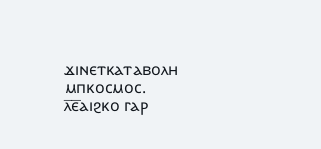ϫⲓⲛⲉⲧⲕⲁⲧⲁⲃⲟⲗⲏ ⲙⲡⲕⲟⲥⲙⲟⲥ.
ⲗ̅ⲉ̅ⲁⲓϩⲕⲟ ⲅⲁⲣ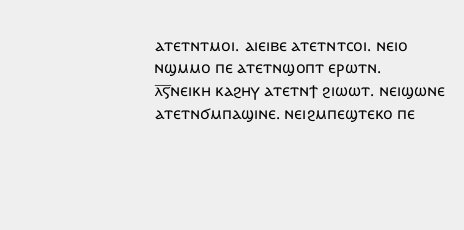ⲁⲧⲉⲧⲛⲧⲙⲟⲓ. ⲁⲓⲉⲓⲃⲉ ⲁⲧⲉⲧⲛⲧⲥⲟⲓ. ⲛⲉⲓⲟ ⲛϣⲙⲙⲟ ⲡⲉ ⲁⲧⲉⲧⲛϣⲟⲡⲧ ⲉⲣⲱⲧⲛ.
ⲗ̅ⲋ̅ⲛⲉⲓⲕⲏ ⲕⲁϩⲏⲩ ⲁⲧⲉⲧⲛϯ ϩⲓⲱⲱⲧ. ⲛⲉⲓϣⲱⲛⲉ ⲁⲧⲉⲧⲛϭⲙⲡⲁϣⲓⲛⲉ. ⲛⲉⲓϩⲙⲡⲉϣⲧⲉⲕⲟ ⲡⲉ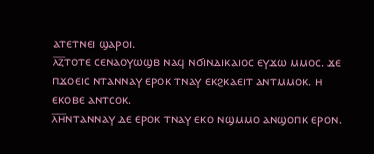ⲁⲧⲉⲧⲛⲉⲓ ϣⲁⲣⲟⲓ.
ⲗ̅ⲍ̅ⲧⲟⲧⲉ ⲥⲉⲛⲁⲟⲩⲱϣⲃ ⲛⲁϥ ⲛϭⲓⲛⲇⲓⲕⲁⲓⲟⲥ ⲉⲩϫⲱ ⲙⲙⲟⲥ. ϫⲉ ⲡϫⲟⲉⲓⲥ ⲛⲧⲁⲛⲛⲁⲩ ⲉⲣⲟⲕ ⲧⲛⲁⲩ ⲉⲕϩⲕⲁⲉⲓⲧ ⲁⲛⲧⲙⲙⲟⲕ. ⲏ ⲉⲕⲟⲃⲉ ⲁⲛⲧⲥⲟⲕ.
ⲗ̅ⲏ̅ⲛⲧⲁⲛⲛⲁⲩ ⲇⲉ ⲉⲣⲟⲕ ⲧⲛⲁⲩ ⲉⲕⲟ ⲛϣⲙⲙⲟ ⲁⲛϣⲟⲡⲕ ⲉⲣⲟⲛ.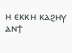ⲏ ⲉⲕⲕⲏ ⲕⲁϩⲏⲩ ⲁⲛϯ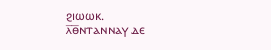ϩⲓⲱⲱⲕ.
ⲗ̅ⲑ̅ⲛⲧⲁⲛⲛⲁⲩ ⲇⲉ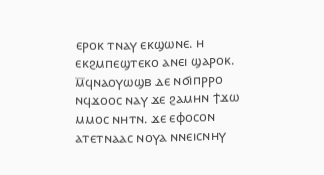ⲉⲣⲟⲕ ⲧⲛⲁⲩ ⲉⲕϣⲱⲛⲉ. ⲏ ⲉⲕϩⲙⲡⲉϣⲧⲉⲕⲟ ⲁⲛⲉⲓ ϣⲁⲣⲟⲕ.
ⲙ̅ϥⲛⲁⲟⲩⲱϣⲃ ⲇⲉ ⲛϭⲓⲡⲣⲣⲟ ⲛϥϫⲟⲟⲥ ⲛⲁⲩ ϫⲉ ϩⲁⲙⲏⲛ ϯϫⲱ ⲙⲙⲟⲥ ⲛⲏⲧⲛ. ϫⲉ ⲉⲫⲟⲥⲟⲛ ⲁⲧⲉⲧⲛⲁⲁⲥ ⲛⲟⲩⲁ ⲛⲛⲉⲓⲥⲛⲏⲩ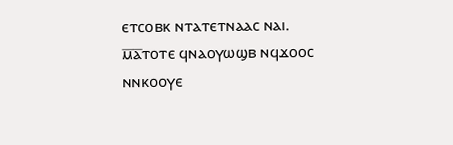ⲉⲧⲥⲟⲃⲕ ⲛⲧⲁⲧⲉⲧⲛⲁⲁⲥ ⲛⲁⲓ.
ⲙ̅ⲁ̅ⲧⲟⲧⲉ ϥⲛⲁⲟⲩⲱϣⲃ ⲛϥϫⲟⲟⲥ ⲛⲛⲕⲟⲟⲩⲉ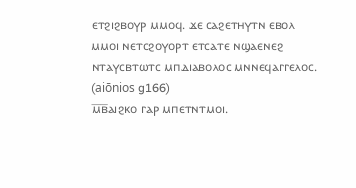ⲉⲧϩⲓϩⲃⲟⲩⲣ ⲙⲙⲟϥ. ϫⲉ ⲥⲁϩⲉⲧⲏⲩⲧⲛ ⲉⲃⲟⲗ ⲙⲙⲟⲓ ⲛⲉⲧⲥϩⲟⲩⲟⲣⲧ ⲉⲧⲥⲁⲧⲉ ⲛϣⲁⲉⲛⲉϩ ⲛⲧⲁⲩⲥⲃⲧⲱⲧⲥ ⲙⲡⲇⲓⲁⲃⲟⲗⲟⲥ ⲙⲛⲛⲉϥⲁⲅⲅⲉⲗⲟⲥ. (aiōnios g166)
ⲙ̅ⲃ̅ⲁⲓϩⲕⲟ ⲅⲁⲣ ⲙⲡⲉⲧⲛⲧⲙⲟⲓ.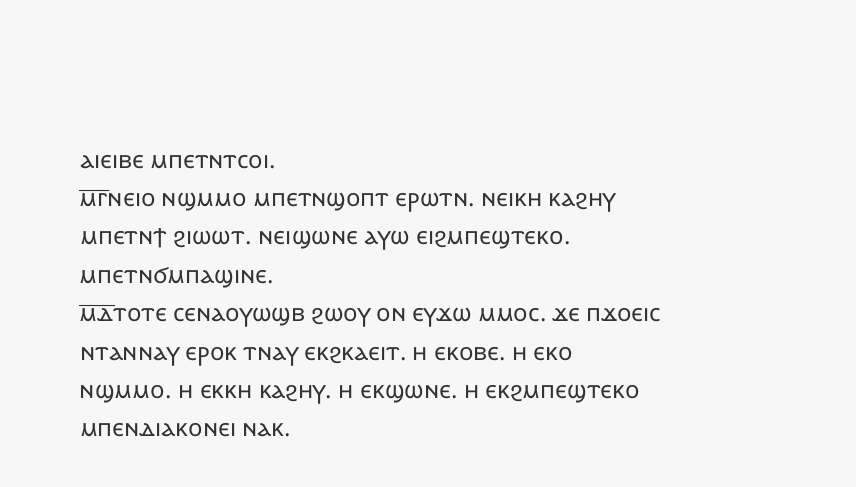ⲁⲓⲉⲓⲃⲉ ⲙⲡⲉⲧⲛⲧⲥⲟⲓ.
ⲙ̅ⲅ̅ⲛⲉⲓⲟ ⲛϣⲙⲙⲟ ⲙⲡⲉⲧⲛϣⲟⲡⲧ ⲉⲣⲱⲧⲛ. ⲛⲉⲓⲕⲏ ⲕⲁϩⲏⲩ ⲙⲡⲉⲧⲛϯ ϩⲓⲱⲱⲧ. ⲛⲉⲓϣⲱⲛⲉ ⲁⲩⲱ ⲉⲓϩⲙⲡⲉϣⲧⲉⲕⲟ. ⲙⲡⲉⲧⲛϭⲙⲡⲁϣⲓⲛⲉ.
ⲙ̅ⲇ̅ⲧⲟⲧⲉ ⲥⲉⲛⲁⲟⲩⲱϣⲃ ϩⲱⲟⲩ ⲟⲛ ⲉⲩϫⲱ ⲙⲙⲟⲥ. ϫⲉ ⲡϫⲟⲉⲓⲥ ⲛⲧⲁⲛⲛⲁⲩ ⲉⲣⲟⲕ ⲧⲛⲁⲩ ⲉⲕϩⲕⲁⲉⲓⲧ. ⲏ ⲉⲕⲟⲃⲉ. ⲏ ⲉⲕⲟ ⲛϣⲙⲙⲟ. ⲏ ⲉⲕⲕⲏ ⲕⲁϩⲏⲩ. ⲏ ⲉⲕϣⲱⲛⲉ. ⲏ ⲉⲕϩⲙⲡⲉϣⲧⲉⲕⲟ ⲙⲡⲉⲛⲇⲓⲁⲕⲟⲛⲉⲓ ⲛⲁⲕ.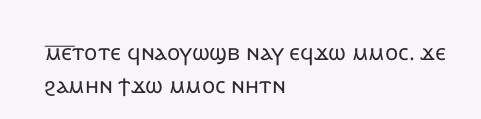ⲙ̅ⲉ̅ⲧⲟⲧⲉ ϥⲛⲁⲟⲩⲱϣⲃ ⲛⲁⲩ ⲉϥϫⲱ ⲙⲙⲟⲥ. ϫⲉ ϩⲁⲙⲏⲛ ϯϫⲱ ⲙⲙⲟⲥ ⲛⲏⲧⲛ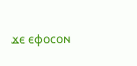ϫⲉ ⲉⲫⲟⲥⲟⲛ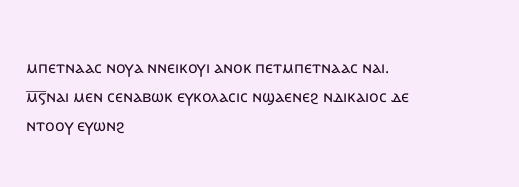ⲙⲡⲉⲧⲛⲁⲁⲥ ⲛⲟⲩⲁ ⲛⲛⲉⲓⲕⲟⲩⲓ ⲁⲛⲟⲕ ⲡⲉⲧⲙⲡⲉⲧⲛⲁⲁⲥ ⲛⲁⲓ.
ⲙ̅ⲋ̅ⲛⲁⲓ ⲙⲉⲛ ⲥⲉⲛⲁⲃⲱⲕ ⲉⲩⲕⲟⲗⲁⲥⲓⲥ ⲛϣⲁⲉⲛⲉϩ ⲛⲇⲓⲕⲁⲓⲟⲥ ⲇⲉ ⲛⲧⲟⲟⲩ ⲉⲩⲱⲛϩ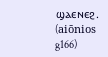ϣⲁⲉⲛⲉϩ. (aiōnios g166)